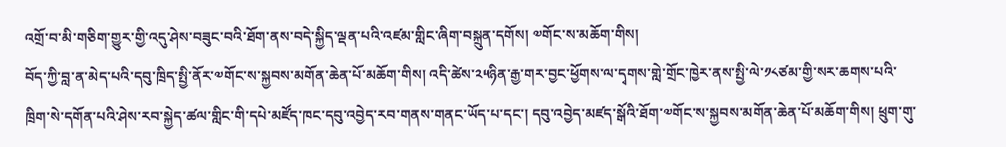འགྲོ་བ་མི་གཅིག་གྱུར་གྱི་འདུ་ཤེས་བཟུང་བའི་ཐོག་ནས་བདེ་སྐྱིད་ལྡན་པའི་འཛམ་གླིང་ཞིག་བསྐྲུན་དགོས། ༧གོང་ས་མཆོག་གིས།
བོད་ཀྱི་བླ་ན་མེད་པའི་དབུ་ཁྲིད་སྤྱི་ནོར་༧གོང་ས་སྐྱབས་མགོན་ཆེན་པོ་མཆོག་གིས། འདི་ཚེས་༢༥ཉིན་རྒྱ་གར་བྱང་ཕྱོགས་ལ་དྭགས་གླེ་གྲོང་ཁྱེར་ནས་སྤྱི་ལེ་༡༨ཙམ་གྱི་སར་ཆགས་པའི་ཁྲིག་སེ་དགོན་པའི་ཤེས་རབ་སྐྱེད་ཚལ་གླིང་གི་དཔེ་མཛོད་ཁང་དབུ་འབྱེད་རབ་གནས་གནང་ཡོད་པ་དང་། དབུ་འབྱེད་མཛད་སྒོའི་ཐོག་༧གོང་ས་སྐྱབས་མགོན་ཆེན་པོ་མཆོག་གིས། ཕྲུག་གུ་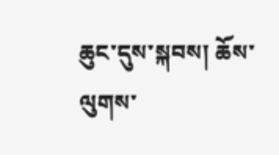ཆུང་དུས་སྐབས། ཆོས་ལུགས་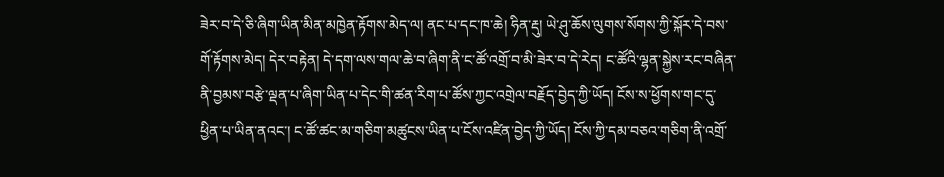ཟེར་བ་དེ་ཅི་ཞིག་ཡིན་མིན་མཁྱེན་རྟོགས་མེད་ལ། ནང་པ་དང་ཁ་ཆེ། ཧིན་རྡུ། ཡེ་ཤུ་ཆོས་ལུགས་སོགས་ཀྱི་སྐོར་དེ་བས་གོ་རྟོགས་མེད། དེར་བརྟེན། དེ་དག་ལས་གལ་ཆེ་བ་ཞིག་ནི་ང་ཚོ་འགྲོ་བ་མི་ཟེར་བ་དེ་རེད། ང་ཚོའི་ལྷན་སྐྱེས་རང་བཞིན་ནི་བྱམས་བརྩེ་ལྡན་པ་ཞིག་ཡིན་པ་དེང་གི་ཚན་རིག་པ་ཚོས་ཀྱང་འགྲེལ་བརྗོད་བྱེད་ཀྱི་ཡོད། ངོས་ས་ཕྱོགས་གང་དུ་ཕྱིན་པ་ཡིན་ནའང་། ང་ཚོ་ཚང་མ་གཅིག་མཚུངས་ཡིན་པ་ངོས་འཛིན་བྱེད་ཀྱི་ཡོད། ངོས་ཀྱི་དམ་བཅའ་གཅིག་ནི་འགྲོ་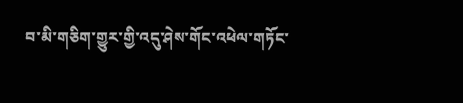བ་མི་གཅིག་གྱུར་གྱི་འདུ་ཤེས་གོང་འཕེལ་གཏོང་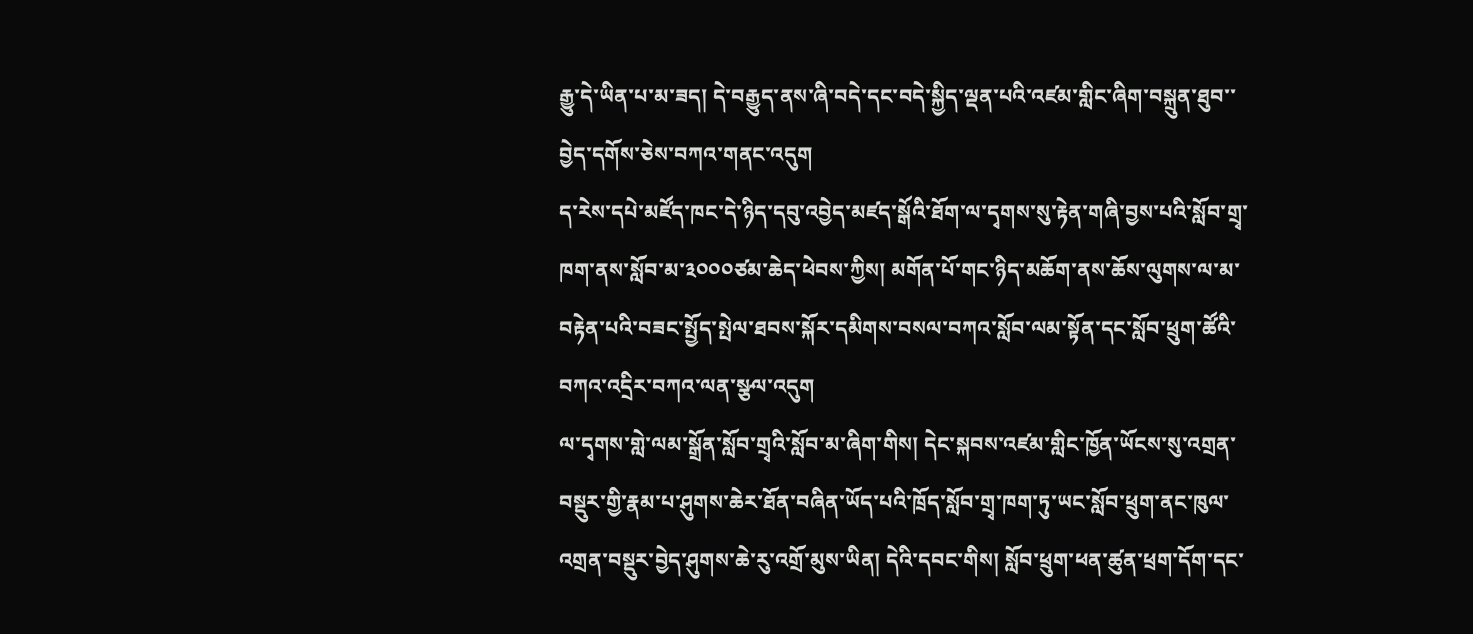རྒྱུ་དེ་ཡིན་པ་མ་ཟད། དེ་བརྒྱུད་ནས་ཞི་བདེ་དང་བདེ་སྐྱིད་ལྡན་པའི་འཛམ་གླིང་ཞིག་བསྐྲུན་ཐུབ་་བྱེད་དགོས་ཅེས་བཀའ་གནང་འདུག
ད་རེས་དཔེ་མཛོད་ཁང་དེ་ཉིད་དབུ་འབྱེད་མཛད་སྒོའི་ཐོག་ལ་དྭགས་སུ་རྟེན་གཞི་བྱས་པའི་སློབ་གྲྭ་ཁག་ནས་སློབ་མ་༣༠༠༠ཙམ་ཆེད་ཕེབས་ཀྱིས། མགོན་པོ་གང་ཉིད་མཆོག་ནས་ཆོས་ལུགས་ལ་མ་བརྟེན་པའི་བཟང་སྤྱོད་སྤེལ་ཐབས་སྐོར་དམིགས་བསལ་བཀའ་སློབ་ལམ་སྟོན་དང་སློབ་ཕྲུག་ཚོའི་བཀའ་འདྲིར་བཀའ་ལན་སྩལ་འདུག
ལ་དྭགས་གླེ་ལམ་སྒྲོན་སློབ་གྲྭའི་སློབ་མ་ཞིག་གིས། དེང་སྐབས་འཛམ་གླིང་ཁྱོན་ཡོངས་སུ་འགྲན་བསྡུར་གྱི་རྣམ་པ་ཤུགས་ཆེར་ཐོན་བཞིན་ཡོད་པའི་ཁྲོད་སློབ་གྲྭ་ཁག་ཏུ་ཡང་སློབ་ཕྲུག་ནང་ཁུལ་འགྲན་བསྡུར་བྱེད་ཤུགས་ཆེ་རུ་འགྲོ་མུས་ཡིན། དེའི་དབང་གིས། སློབ་ཕྲུག་ཕན་ཚུན་ཕྲག་དོག་དང་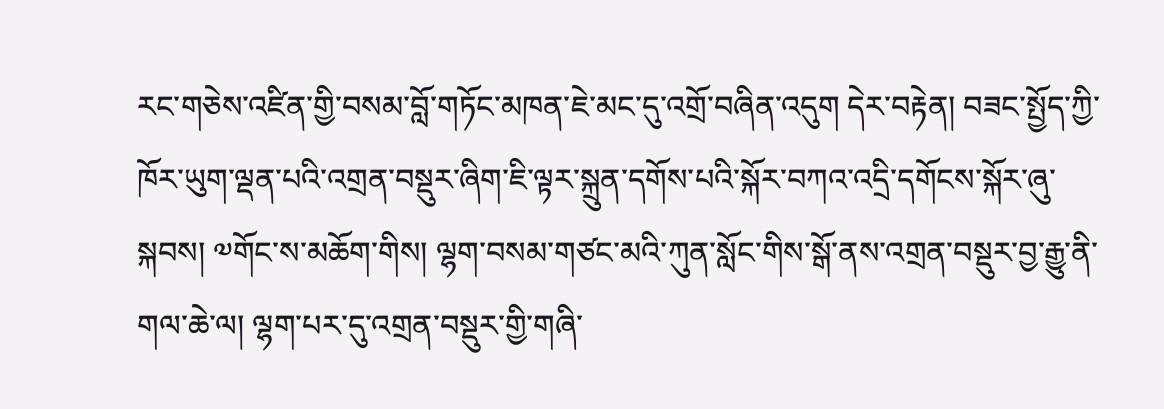རང་གཅེས་འཛིན་གྱི་བསམ་བློ་གཏོང་མཁན་ཇེ་མང་དུ་འགྲོ་བཞིན་འདུག དེར་བརྟེན། བཟང་སྤྱོད་ཀྱི་ཁོར་ཡུག་ལྡན་པའི་འགྲན་བསྡུར་ཞིག་ཇི་ལྟར་སྐྲུན་དགོས་པའི་སྐོར་བཀའ་འདྲི་དགོངས་སྐོར་ཞུ་སྐབས། ༧གོང་ས་མཆོག་གིས། ལྷག་བསམ་གཙང་མའི་ཀུན་སློང་གིས་སྒོ་ནས་འགྲན་བསྡུར་བྱ་རྒྱུ་ནི་གལ་ཆེ་ལ། ལྷག་པར་དུ་འགྲན་བསྡུར་གྱི་གཞི་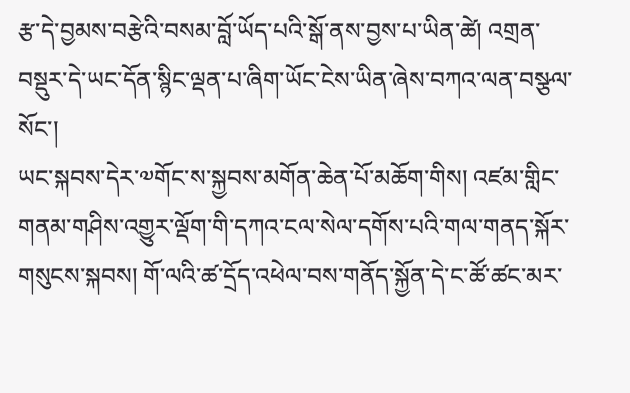རྩ་དེ་བྱམས་བརྩེའི་བསམ་བློ་ཡོད་པའི་སྒོ་ནས་བྱས་པ་ཡིན་ཚེ། འགྲན་བསྡུར་དེ་ཡང་དོན་སྙིང་ལྡན་པ་ཞིག་ཡོང་ངེས་ཡིན་ཞེས་བཀའ་ལན་བསྩལ་སོང་།
ཡང་སྐབས་དེར་༧གོང་ས་སྐྱབས་མགོན་ཆེན་པོ་མཆོག་གིས། འཛམ་གླིང་གནམ་གཤིས་འགྱུར་ལྡོག་གི་དཀའ་ངལ་སེལ་དགོས་པའི་གལ་གནད་སྐོར་གསུངས་སྐབས། གོ་ལའི་ཚ་དྲོད་འཕེལ་བས་གནོད་སྐྱོན་དེ་ང་ཚོ་ཚང་མར་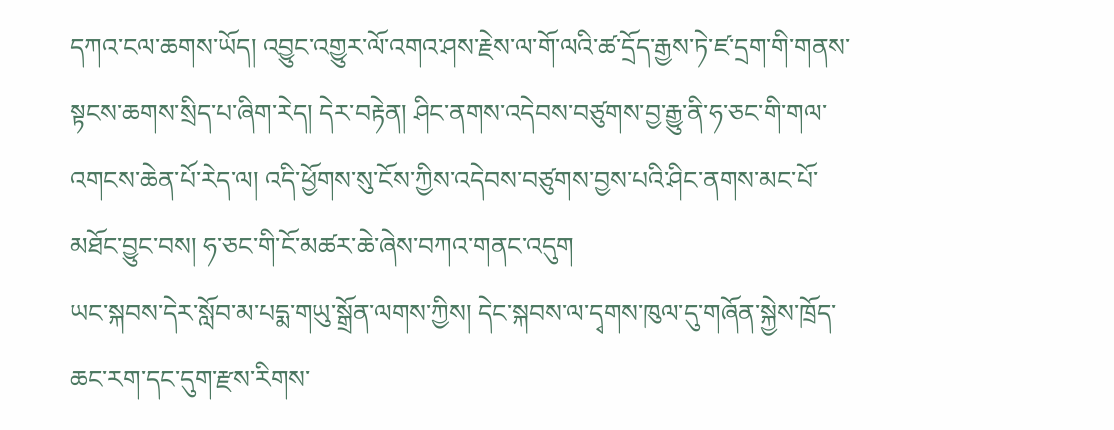དཀའ་ངལ་ཆགས་ཡོད། འབྱུང་འགྱུར་ལོ་འགའ་ཤས་རྗེས་ལ་གོ་ལའི་ཚ་དྲོད་རྒྱས་ཏེ་ཛ་དྲག་གི་གནས་སྟངས་ཆགས་སྲིད་པ་ཞིག་རེད། དེར་བརྟེན། ཤིང་ནགས་འདེབས་བཙུགས་བྱ་རྒྱུ་ནི་ཧ་ཅང་གི་གལ་འགངས་ཆེན་པོ་རེད་ལ། འདི་ཕྱོགས་སུ་ངོས་ཀྱིས་འདེབས་བཙུགས་བྱས་པའི་ཤིང་ནགས་མང་པོ་མཐོང་བྱུང་བས། ཧ་ཅང་གི་ངོ་མཚར་ཆེ་ཞེས་བཀའ་གནང་འདུག
ཡང་སྐབས་དེར་སློབ་མ་པདྨ་གཡུ་སྒྲོན་ལགས་ཀྱིས། དེང་སྐབས་ལ་དྭགས་ཁུལ་དུ་གཞོན་སྐྱེས་ཁྲོད་ཆང་རག་དང་དུག་རྫས་རིགས་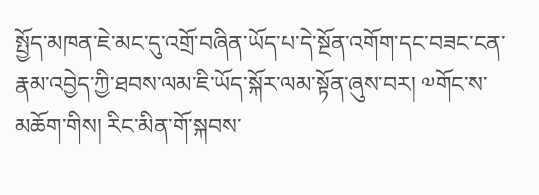སྤྱོད་མཁན་ཇེ་མང་དུ་འགྲོ་བཞིན་ཡོད་པ་དེ་སྔོན་འགོག་དང་བཟང་ངན་རྣམ་འབྱེད་ཀྱི་ཐབས་ལམ་ཇི་ཡོད་སྐོར་ལམ་སྟོན་ཞུས་བར། ༧གོང་ས་མཆོག་གིས། རིང་མིན་གོ་སྐབས་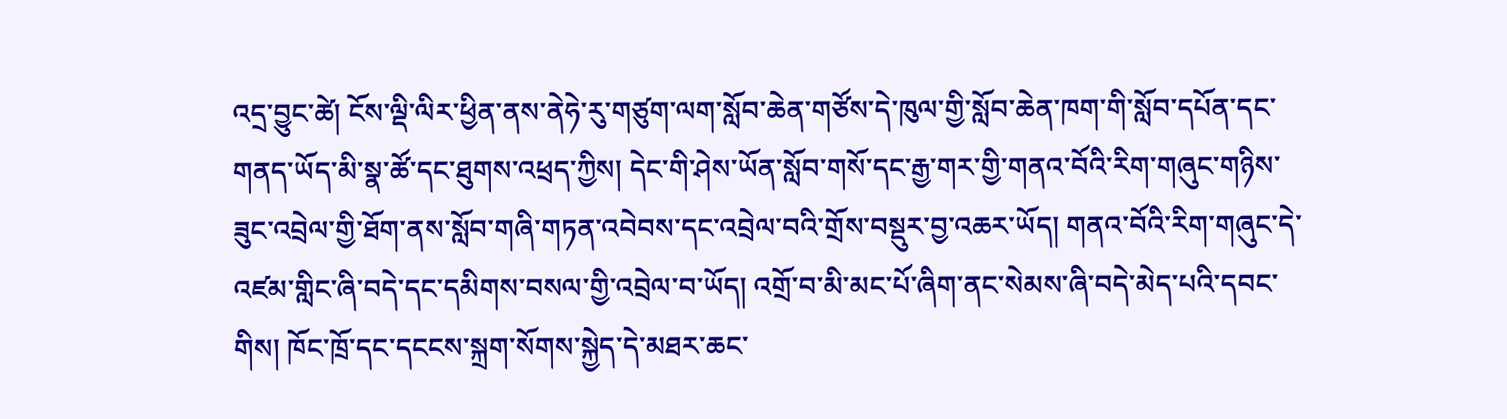འདྲ་བྱུང་ཚེ། ངོས་ལྡི་ལིར་ཕྱིན་ནས་ནེཧེ་རུ་གཙུག་ལག་སློབ་ཆེན་གཙོས་དེ་ཁུལ་གྱི་སློབ་ཆེན་ཁག་གི་སློབ་དཔོན་དང་གནད་ཡོད་མི་སྣ་ཚོ་དང་ཐུགས་འཕྲད་ཀྱིས། དེང་གི་ཤེས་ཡོན་སློབ་གསོ་དང་རྒྱ་གར་གྱི་གནའ་བོའི་རིག་གཞུང་གཉིས་ཟུང་འབྲེལ་གྱི་ཐོག་ནས་སློབ་གཞི་གཏན་འབེབས་དང་འབྲེལ་བའི་གྲོས་བསྡུར་བྱ་འཆར་ཡོད། གནའ་བོའི་རིག་གཞུང་དེ་འཛམ་གླིང་ཞི་བདེ་དང་དམིགས་བསལ་གྱི་འབྲེལ་བ་ཡོད། འགྲོ་བ་མི་མང་པོ་ཞིག་ནང་སེམས་ཞི་བདེ་མེད་པའི་དབང་གིས། ཁོང་ཁྲོ་དང་དངངས་སྐྲག་སོགས་སྐྱེད་དེ་མཐར་ཆང་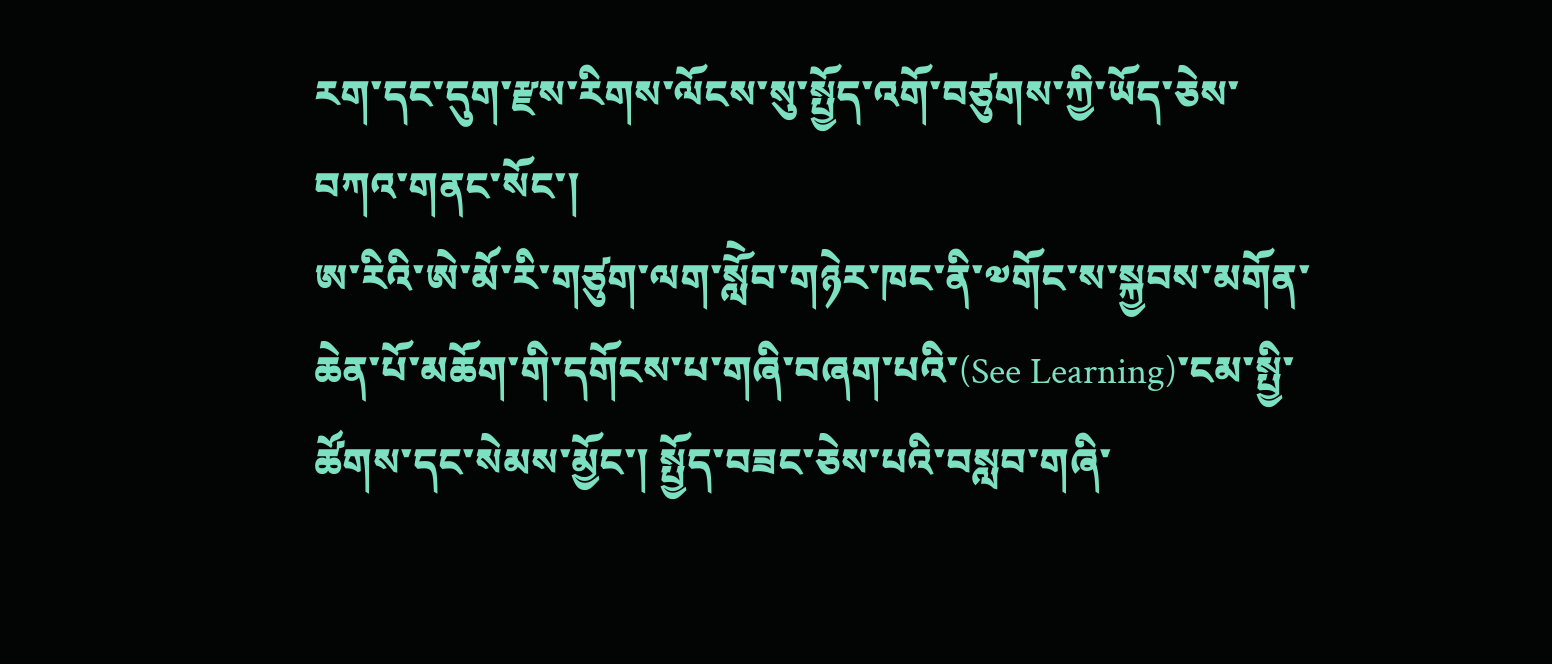རག་དང་དུག་རྫས་རིགས་ལོངས་སུ་སྤྱོད་འགོ་བཙུགས་ཀྱི་ཡོད་ཅེས་བཀའ་གནང་སོང་།
ཨ་རིའི་ཨེ་མོ་རི་གཙུག་ལག་སློེབ་གཉེར་ཁང་ནི་༧གོང་ས་སྐྱབས་མགོན་ཆེན་པོ་མཆོག་གི་དགོངས་པ་གཞི་བཞག་པའི་(See Learning)་ངམ་སྤྱི་ཚོགས་དང་སེམས་མྱོང་། སྤྱོད་བཟང་ཅེས་པའི་བསླབ་གཞི་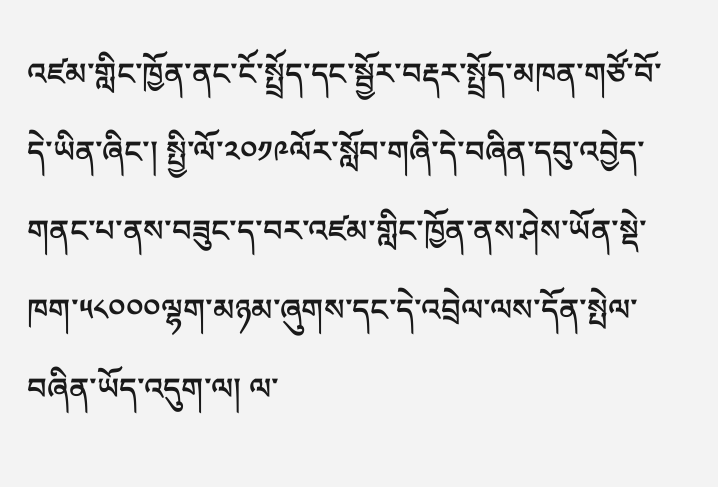འཛམ་གླིང་ཁྱོན་ནང་ངོ་སྤྲོད་དང་སྦྱོར་བརྡར་སྤྲོད་མཁན་གཙོ་བོ་དེ་ཡིན་ཞིང་། སྤྱི་ལོ་༢༠༡༩ལོར་སློབ་གཞི་དེ་བཞིན་དབུ་འབྱེད་གནང་པ་ནས་བཟུང་ད་བར་འཛམ་གླིང་ཁྱོན་ནས་ཤེས་ཡོན་སྡེ་ཁག་༥༨༠༠༠ལྷག་མཉམ་ཞུགས་དང་དེ་འབྲེལ་ལས་དོན་སྤེལ་བཞིན་ཡོད་འདུག་ལ། ལ་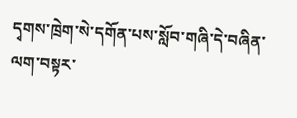དྭགས་ཁྲེག་སེ་དགོན་པས་སློབ་གཞི་དེ་བཞིན་ལག་བསྟར་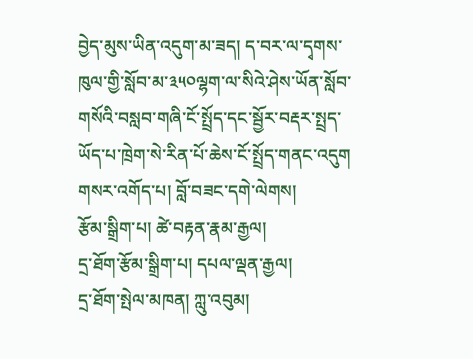བྱེད་མུས་ཡིན་འདུག་མ་ཟད། ད་བར་ལ་དྭགས་ཁུལ་གྱི་སློབ་མ་༣༥༠ལྷག་ལ་སིའེ་ཤེས་ཡོན་སློབ་གསོའི་བསླབ་གཞི་ངོ་སྤྲོད་དང་སྦྱོར་བརྡར་སྤྲད་ཡོད་པ་ཁྲེག་སེ་རིན་པོ་ཆེས་ངོ་སྤྲོད་གནང་འདུག
གསར་འགོད་པ། བློ་བཟང་དགེ་ལེགས།
རྩོམ་སྒྲིག་པ། ཚེ་བརྟན་རྣམ་རྒྱལ།
དྲ་ཐོག་རྩོམ་སྒྲིག་པ། དཔལ་ལྡན་རྒྱལ།
དྲ་ཐོག་སྤེལ་མཁན། ཀླུ་འབུམ།